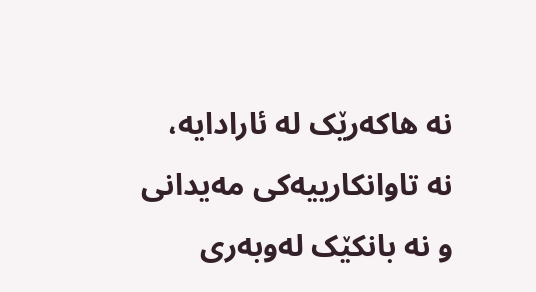نە هاکەرێک لە ئارادایە، نە تاوانکارییەکی مەیدانی و نە بانکێک لەوبەری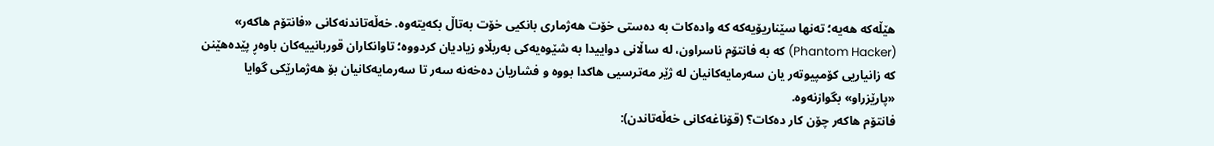هێڵەکه هەیه؛ تەنها سێناریۆیەکە کە وادەکات بە دەستی خۆت هەژماری بانکیی خۆت بەتاڵ بکەیتەوە. خەڵەتاندنەکانی «فانتۆم هاکەر» (Phantom Hacker) کە بە فانتۆم ناسراون، لە ساڵانی دواییدا بە شێوەیەکی بەربڵاو زیادیان کردووە؛ تاوانکاران قوربانییەکان باوەڕ پێدەهێنن کە زانیاریی کۆمپیوتەر یان سەرمایەکانیان لە ژێر مەترسیی هاکدا بووە و فشاریان دەخەنە سەر تا سەرمایەکانیان بۆ هەژمارێکی گوایا «پارێزراو» بگوازنەوە.
فانتۆم هاکەر چۆن کار دەکات؟ (قۆناغەکانی خەڵەتاندن):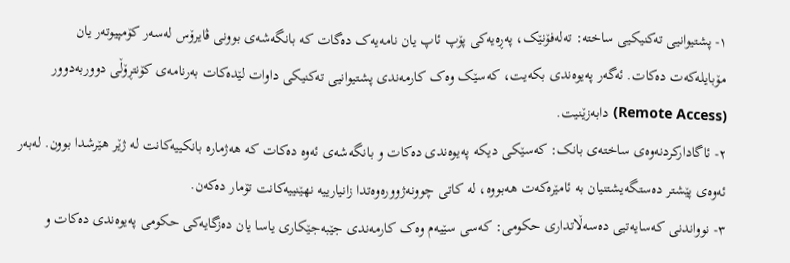١- پشتیوانیی تەکنیکیی ساختە: تەلەفۆنێک، پەڕەیەکی پۆپ ئاپ یان نامەیەک دەگات کە بانگەشەی بوونی ڤایرۆس لەسەر کۆمپیوتەر یان مۆبایلەکەت دەکات. ئەگەر پەیوەندی بکەیت، کەسێک وەک کارمەندی پشتیوانیی تەکنیکی داوات لێدەکات بەرنامەی کۆنتڕۆڵی دووربەدوور (Remote Access) دابەزێنیت.
٢- ئاگادارکردنەوەی ساختەی بانک: کەسێکی دیکە پەیوەندی دەکات و بانگەشەی ئەوە دەکات کە هەژمارە بانکییەکانت لە ژێر هێرشدا بوون. لەبەر ئەوەی پێشتر دەستگەیشتنیان بە ئامێرەکەت هەبووە، لە کاتی چوونەژوورەوەتدا زانیارییە نهێنییەکانت تۆمار دەکەن.
٣- نوواندنی کەسایەتیی دەسەڵاتداری حکومی: کەسی سێیەم وەک کارمەندی جێبەجێکاری یاسا یان دەزگایەکی حکومی پەیوەندی دەکات و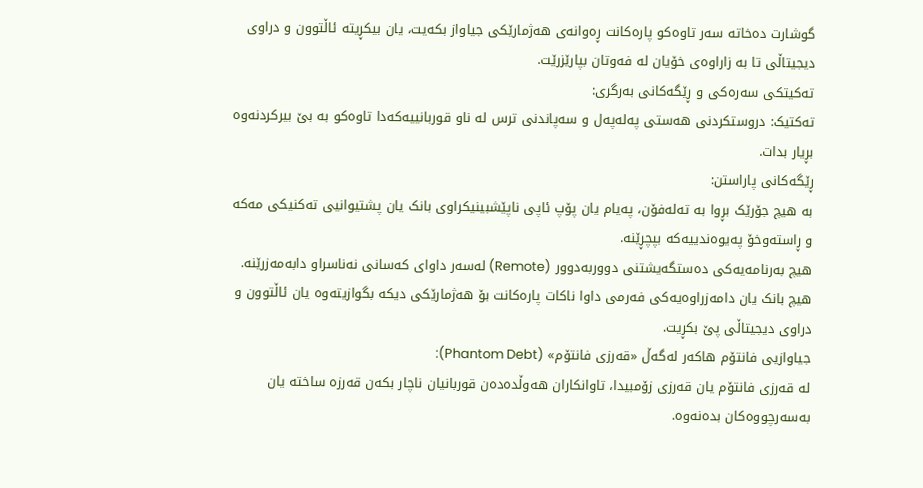گوشارت دەخاتە سەر تاوەکو پارەکانت ڕەوانەی هەژمارێکی جیاواز بکەیت، یان بیکڕیتە ئاڵتوون و دراوی دیجیتاڵی تا بە زاراوەی خۆیان لە فەوتان بپارێزرێت.
تەکیتکی سەرەکی و ڕێگەکانی بەرگری:
تەکتیک: دروستکردنی هەستی پەلەپەل و سەپاندنی ترس لە ناو قوربانییەکەدا تاوەکو بە بێ بیرکردنەوە بڕیار بدات.
ڕێگەکانی پاراستن:
بە هیچ جۆرێک بڕوا بە تەلەفۆن، پەیام یان پۆپ ئاپی ناپێشبینیکراوی بانک یان پشتیوانیی تەکنیکی مەکە و ڕاستەوخۆ پەیوەندییەکە بپچڕێنە.
هیچ بەرنامەیەکی دەستگەیشتنی دووربەدوور (Remote) لەسەر داوای کەسانی نەناسراو دابەمەزرێنە.
هیچ بانک یان دامەزراوەیەکی فەرمی داوا ناکات پارەکانت بۆ هەژمارێکی دیکە بگوازیتەوە یان ئاڵتوون و دراوی دیجیتاڵی پێ بکڕیت.
جیاوازیی فانتۆم هاکەر لەگەڵ «قەرزی فانتۆم» (Phantom Debt):
لە قەرزی فانتۆم یان قەرزی زۆمبیدا، تاوانکاران هەوڵدەدەن قوربانیان ناچار بکەن قەرزە ساختە یان بەسەرچووەکان بدەنەوە.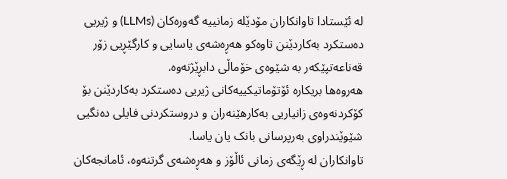لە ئێستادا تاوانکاران مۆدێلە زمانییە گەورەکان (LLMs) و ژیریی دەستکرد بەکاردێنن تاوەکو هەڕەشەی یاسایی و کارگێڕیی زۆر قەناعەتپێکەر بە شێوەی خۆماڵی دابڕێژنەوە.
هەروەها بریکارە ئۆتۆماتیکییەکانی ژیریی دەستکرد بەکاردێنن بۆ کۆکردنەوەی زانیاریی بەکارهێنەران و دروستکردنی فایلی دەنگیی شێوێندراوی بەرپرسانی بانک یان یاسا.
تاوانکاران لە ڕێگەی زمانی ئاڵۆز و هەڕەشەی گرتنەوە، ئامانجەکان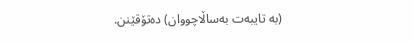(بە تایبەت بەساڵاچووان) دەتۆقێنن.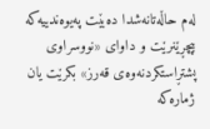لەم حاڵەتانەشدا دەبێت پەیوەندییەکە بپچڕێنرێت و داوای «نووسراوی پشتڕاستکردنەوەی قەرز» بکرێت یان ژمارەکە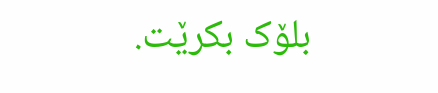بلۆک بکرێت.